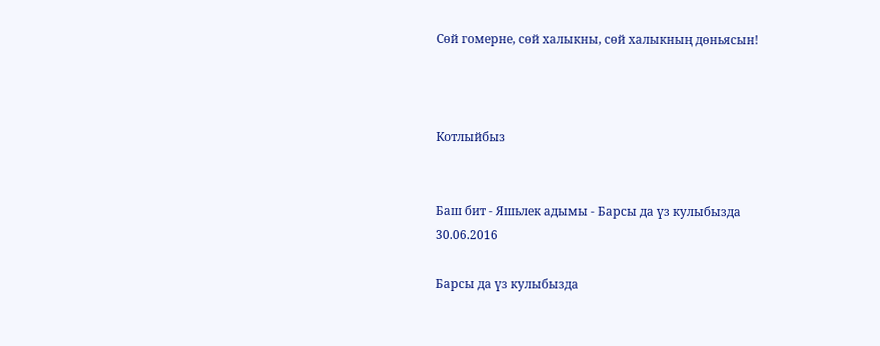Сөй гомерне, сөй халыкны, сөй халыкның дөньясын!



Котлыйбыз


Баш бит - Яшьлек адымы - Барсы да үз кулыбызда
30.06.2016

Барсы да үз кулыбызда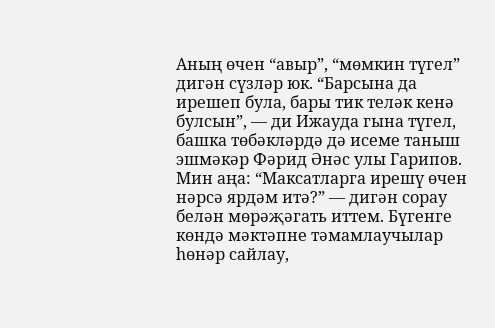Аның өчен “авыр”, “мөмкин түгел” дигән сүзләр юк. “Барсына да ирешеп була, бары тик теләк кенә булсын”, — ди Ижауда гына түгел, башка төбәкләрдә дә исеме таныш эшмәкәр Фәрид Әнәс улы Гарипов. Мин аңа: “Максатларга ирешү өчен нәрсә ярдәм итә?” — дигән сорау белән мөрәҗәгать иттем. Бүгенге көндә мәктәпне тәмамлаучылар һөнәр сайлау,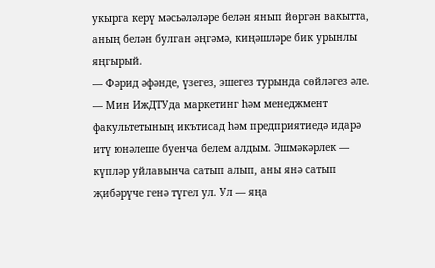укырга керү мәсьәләләре белән янып йөргән вакытта, аның белән булган әңгәмә, киңәшләре бик урынлы яңгырый.
— Фәрид әфәнде, үзегез, эшегез турында сөйләгез әле.
— Мин ИжДТУда маркетинг һәм менеджмент факультетының икътисад һәм предприятиедә идарә итү юнәлеше буенча белем алдым. Эшмәкәрлек — күпләр уйлавынча сатып алып, аны янә сатып җибәрүче генә түгел ул. Ул — яңа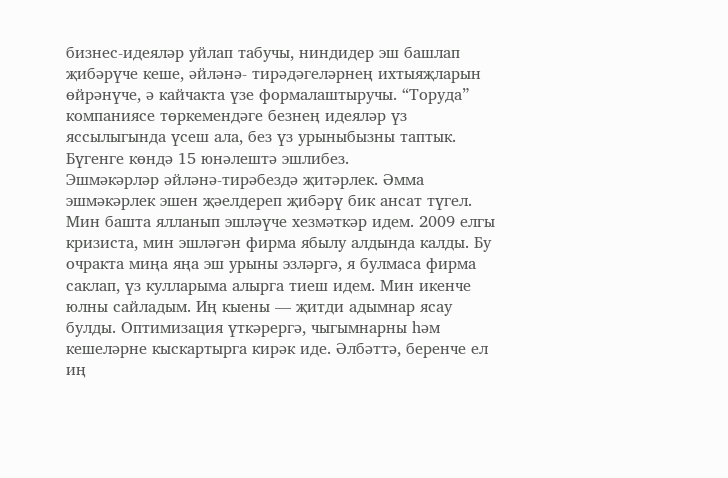бизнес-идеяләр уйлап табучы, ниндидер эш башлап җибәрүче кеше, әйләнә- тирәдәгеләрнең ихтыяҗларын өйрәнүче, ә кайчакта үзе формалаштыручы. “Торуда” компаниясе төркемендәге безнең идеяләр үз яссылыгында үсеш ала, без үз урыныбызны таптык. Бүгенге көндә 15 юнәлештә эшлибез.
Эшмәкәрләр әйләнә-тирәбездә җитәрлек. Әмма эшмәкәрлек эшен җәелдереп җибәрү бик ансат түгел. Мин башта ялланып эшләүче хезмәткәр идем. 2009 елгы кризиста, мин эшләгән фирма ябылу алдында калды. Бу очракта миңа яңа эш урыны эзләргә, я булмаса фирма саклап, үз кулларыма алырга тиеш идем. Мин икенче юлны сайладым. Иң кыены — җитди адымнар ясау булды. Оптимизация үткәрергә, чыгымнарны һәм кешеләрне кыскартырга кирәк иде. Әлбәттә, беренче ел иң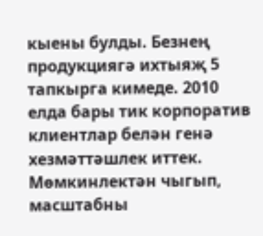кыены булды. Безнең продукциягә ихтыяҗ 5 тапкырга кимеде. 2010 елда бары тик корпоратив клиентлар белән генә хезмәттәшлек иттек. Мөмкинлектән чыгып, масштабны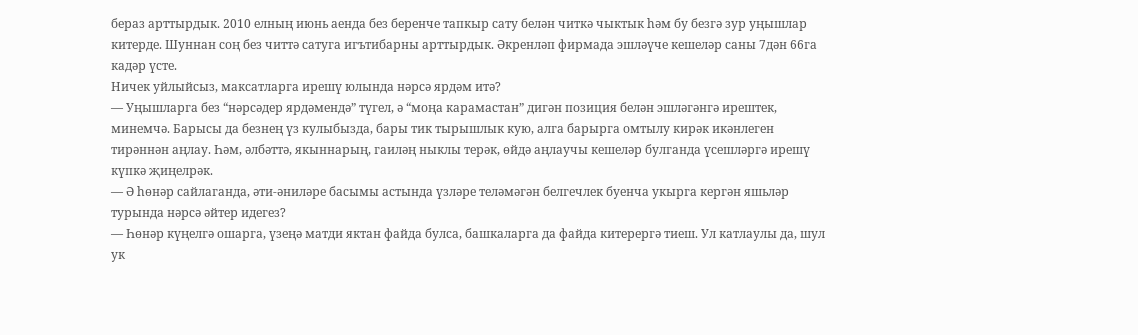бераз арттырдык. 2010 елның июнь аенда без беренче тапкыр сату белән читкә чыктык һәм бу безгә зур уңышлар китерде. Шуннан соң без читтә сатуга игътибарны арттырдык. Әкренләп фирмада эшләүче кешеләр саны 7дән 66га кадәр үсте.
Ничек уйлыйсыз, максатларга ирешү юлында нәрсә ярдәм итә?
— Уңышларга без “нәрсәдер ярдәмендә” түгел, ә “моңа карамастан” дигән позиция белән эшләгәнгә ирештек, минемчә. Барысы да безнең үз кулыбызда, бары тик тырышлык кую, алга барырга омтылу кирәк икәнлеген тирәннән аңлау. Һәм, әлбәттә, якыннарың, гаиләң ныклы терәк, өйдә аңлаучы кешеләр булганда үсешләргә ирешү күпкә җиңелрәк.
— Ә һөнәр сайлаганда, әти-әниләре басымы астында үзләре теләмәгән белгечлек буенча укырга кергән яшьләр турында нәрсә әйтер идегез?
— Һөнәр күңелгә ошарга, үзеңә матди яктан файда булса, башкаларга да файда китерергә тиеш. Ул катлаулы да, шул ук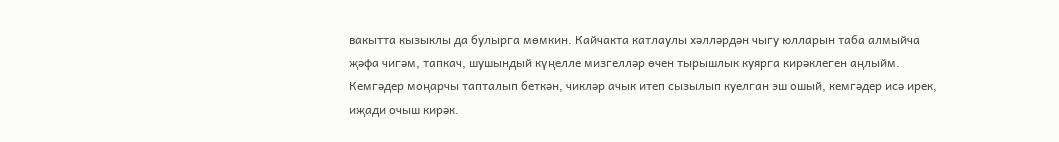вакытта кызыклы да булырга мөмкин. Кайчакта катлаулы хәлләрдән чыгу юлларын таба алмыйча җәфа чигәм, тапкач, шушындый күңелле мизгелләр өчен тырышлык куярга кирәклеген аңлыйм. Кемгәдер моңарчы тапталып беткән, чикләр ачык итеп сызылып куелган эш ошый, кемгәдер исә ирек, иҗади очыш кирәк.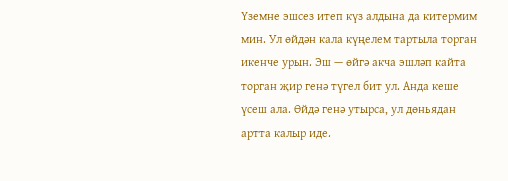Үземне эшсез итеп күз алдына да китермим мин. Ул өйдән кала күңелем тартыла торган икенче урын. Эш — өйгә акча эшләп кайта торган җир генә түгел бит ул. Анда кеше үсеш ала. Өйдә генә утырса, ул дөньядан артта калыр иде.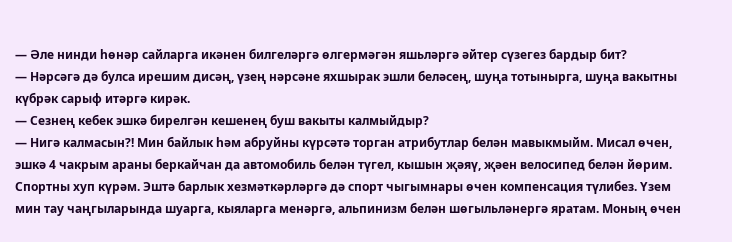— Әле нинди һөнәр сайларга икәнен билгеләргә өлгермәгән яшьләргә әйтер сүзегез бардыр бит?
— Нәрсәгә дә булса ирешим дисәң, үзең нәрсәне яхшырак эшли беләсең, шуңа тотынырга, шуңа вакытны күбрәк сарыф итәргә кирәк.
— Сезнең кебек эшкә бирелгән кешенең буш вакыты калмыйдыр?
— Нигә калмасын?! Мин байлык һәм абруйны күрсәтә торган атрибутлар белән мавыкмыйм. Мисал өчен, эшкә 4 чакрым араны беркайчан да автомобиль белән түгел, кышын җәяү, җәен велосипед белән йөрим. Спортны хуп күрәм. Эштә барлык хезмәткәрләргә дә спорт чыгымнары өчен компенсация түлибез. Үзем мин тау чаңгыларында шуарга, кыяларга менәргә, альпинизм белән шөгыльләнергә яратам. Моның өчен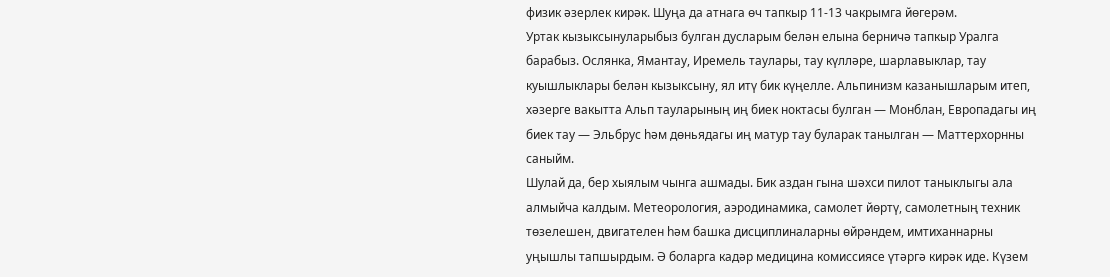физик әзерлек кирәк. Шуңа да атнага өч тапкыр 11-13 чакрымга йөгерәм.
Уртак кызыксынуларыбыз булган дусларым белән елына берничә тапкыр Уралга барабыз. Ослянка, Ямантау, Иремель таулары, тау күлләре, шарлавыклар, тау куышлыклары белән кызыксыну, ял итү бик күңелле. Альпинизм казанышларым итеп, хәзерге вакытта Альп тауларының иң биек ноктасы булган — Монблан, Европадагы иң биек тау — Эльбрус һәм дөньядагы иң матур тау буларак танылган — Маттерхорнны саныйм.
Шулай да, бер хыялым чынга ашмады. Бик аздан гына шәхси пилот таныклыгы ала алмыйча калдым. Метеорология, аэродинамика, самолет йөртү, самолетның техник төзелешен, двигателен һәм башка дисциплиналарны өйрәндем, имтиханнарны уңышлы тапшырдым. Ә боларга кадәр медицина комиссиясе үтәргә кирәк иде. Күзем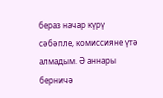бераз начар күрү сәбәпле, комиссияне үтә алмадым. Ә аннары берничә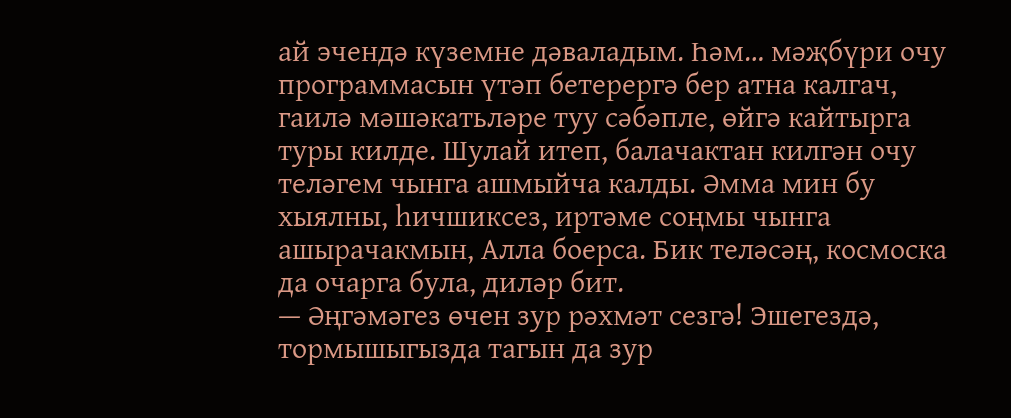ай эчендә күземне дәваладым. Һәм… мәҗбүри очу программасын үтәп бетерергә бер атна калгач, гаилә мәшәкатьләре туу сәбәпле, өйгә кайтырга туры килде. Шулай итеп, балачактан килгән очу теләгем чынга ашмыйча калды. Әмма мин бу хыялны, һичшиксез, иртәме соңмы чынга ашырачакмын, Алла боерса. Бик теләсәң, космоска да очарга була, диләр бит.
— Әңгәмәгез өчен зур рәхмәт сезгә! Эшегездә, тормышыгызда тагын да зур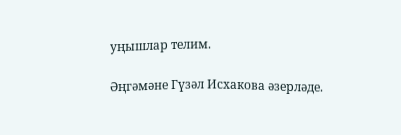уңышлар телим.

Әңгәмәне Гүзәл Исхакова әзерләде.